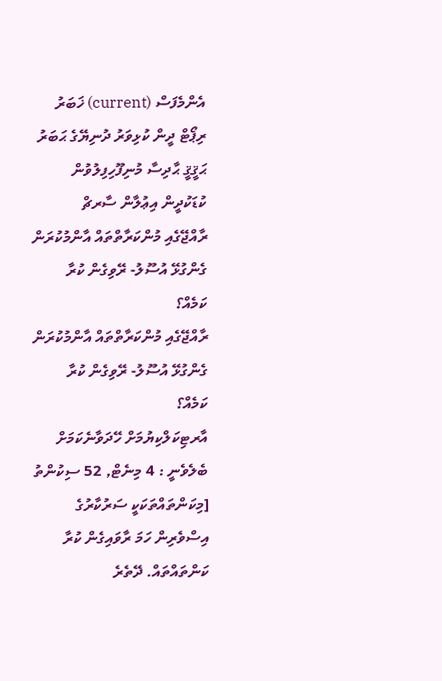އެންމެފަސް (current) ޚަބަރު ރިޕޯޓް ދީން ކުޅިވަރު ދުނިޔޭގެ ޙަބަރު ޙަޤީޤީ ޙާދިސާ މުނިފޫހިފިލުވުން ކުޑަކުދީން އިޢުލާން ސާރޗް
ރާއްޖޭގެއި މުންކަރާތްތައް އާންމުކުރަން ގެންގުޅޭ އުސޫލު‍- ރޭވިގެން ކުރާ ކަމެއް؟
ރާއްޖޭގެއި މުންކަރާތްތައް އާންމުކުރަން ގެންގުޅޭ އުސޫލު‍- ރޭވިގެން ކުރާ ކަމެއް؟
އާރޓިކަލްކިޔުމަށް ހޭދަވާނެކަމަށް ބެލެވެނީ : 4 މިނެޓް, 52 ސިކުންތު
[މިކަންތައްތަކަކީ ސަރުކާރުގެ އިސްވެރިން ހަމަ ރާވައިގެން ކުރާ ކަންތައްތައް. ދޭތެރެ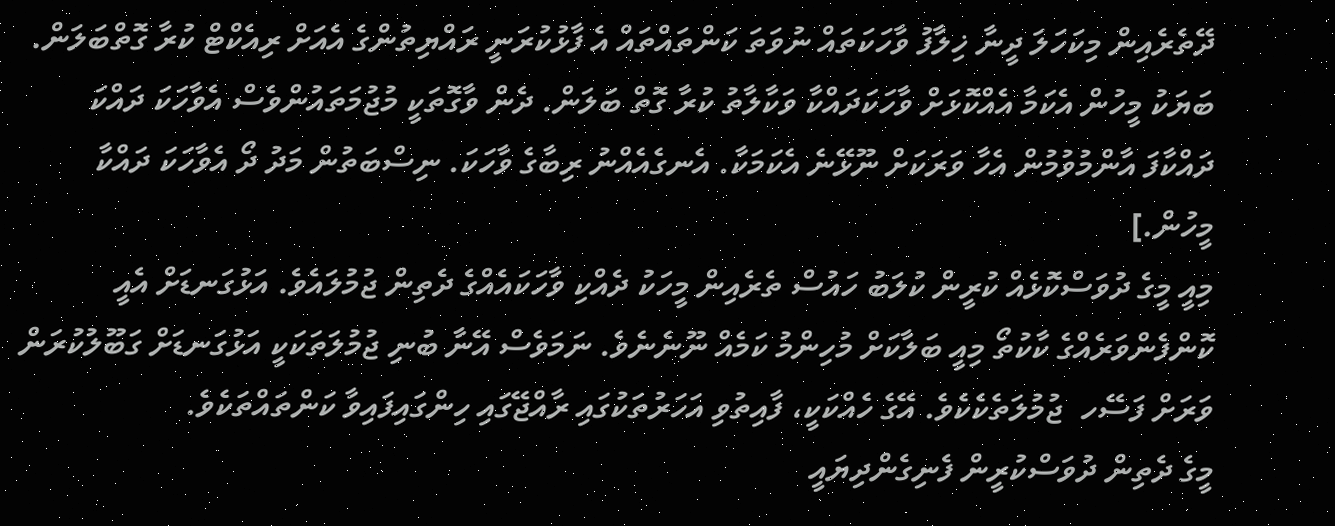ދޭތެރެއިން މިކަހަލަ ދީނާ ޚިލާފު ވާހަކަތައް ނުވަތަ ކަންތައްތައް އެ ފާޅުކުރަނީ ރައްޔިތުންގެ އެއަށް ރިއެކްޓް ކުރާ ގޮތްބަލަން. ބަޔަކު މީހުން އެކަމާ އެއްކޮޅަށް ވާހަކަދައްކާ ވަކާލާތު ކުރާ ގޮތް ބަލަން. ދެން ވާގޮތަކީ މުޖުމަތައުންވެސް އެވާހަކަ ދައްކަ ދައްކާފަ އާންމުވުމުން އެހާ ވަރަކަށް ނޫޅޭނެ އެކަމަކާ. އެނގެއެއްނު ރިބާގެ ވާހަކަ. ނިސްބަތުން މަދު ދޯ އެވާހަކަ ދައްކާ މީހުން.]
މިއީ މީގެ ދުވަސްކޮޅެއް ކުރީން ކުލަބު ހައުސް ތެރެއިން މީހަކު ދެއްކި ވާހަކައެއްގެ ދެތިން ޖުމުލައެވެ. އަޅުގަނޑަށް އެއީ ކޮންފެންވަރެއްގެ ކާކުތޯ މިއީ ބަލާކަށް މުހިންމު ކަމެއް ނޫނެނެވެ. ނަމަވެސް އޭނާ ބުނި ޖުމުލަތަކަކީ އަޅުގަނޑަށް ގަބޫލުކުރަން ވަރަށް ފަސޭހ  ޖުމުލަތެކެކެވެ. އޭގެ ހެއްކަކީ، ފާއިތުވި އަހަރުތަކުގައި ރާއްޖޭގައި ހިންގައިފައިވާ ކަންތައްތަކެވެ.
މީގެ ދެތިން ދުވަސްކުރީން ފެނިގެންދިޔައީ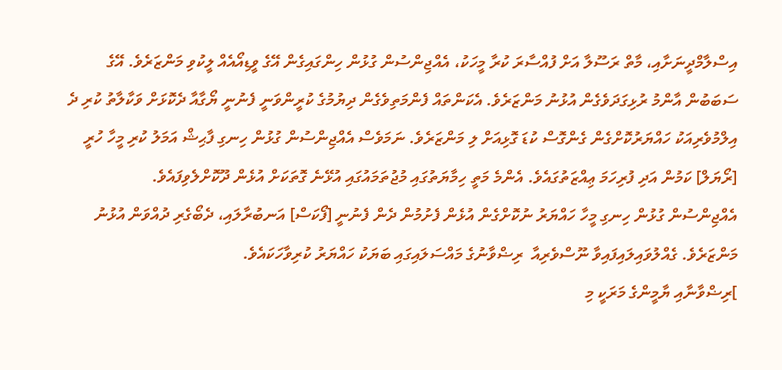އިސްލާމްދީނަށާއި، މާތް ރަސޫލާ އަށް ފުއްސާރަ ކުރާ މީހަކު، އެއްޖިންސުން ގުޅުން ހިންގައިގެން އޭގެ ވީޑިއޯއެއް ލީކުވި މަންޒަރެވެ. އޭގެ ސަބަބުން އާންމު ރުޅިގަދަވެގެން އުޅުނު މަންޒަރެވެ. އެކަންތައް ފެންމަތިވެގެން ދިޔުމުގެ ކުރީންވަނީ ފެނުނީ ޔޯގާއާ ދެކޮޅަށް ވަކާލާތު ކުރި ދެ އިލްމުވެރިއަކު ހައްޔަރުކޮށްގެން ގެންގޮސް ކުޑަ ގޮޅިއަށް ލި މަންޒަރެވެ. ނަމަވެސް އެއްޖިންސުން ގުޅުން ހިނގި ފާޙިޝް އަމަލު ކުރި މީހާ ހުރީ [ރޯޔަލް] ކަމުން އަދި ފުރިހަމަ ޢިއްޒަތުގައެވެ. އެންމެ މަތީ ހިމާޔަތުގައި މުޖުތަމައުގައި އުޅޭނެ ގޮތަކަށް އުޅެން ދޫކޮށްލެވިފައެވެ.
އެއްޖިންސުން ގުޅުން ހިނގި މީހާ ހައްޔަރު ނުކޮށްގެން އުޅެން ފެށުމުން ދެން ފެނުނީ [ފޯކަސް] އަނބުރާލައި، ދެބޯގެރި ދުއްވަން އުޅުނު މަންޒަރެވެ. ގެއްލުވައިލައިފައިވާ ނޫސްވެރިއާ  ރިޟްވާނުގެ މައްސަލައިގައި ބަޔަކު ހައްޔަރު ކުރިވާހަކައެވެ.
]ރިޟްވާނާއި ޔާމީންގެ މަރަކީ މި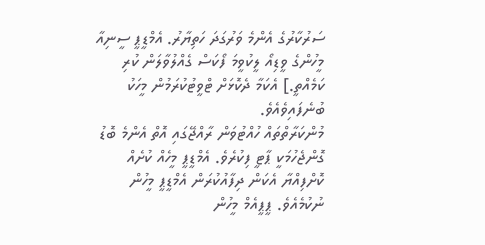ސަރުކާރުގެ އެންމެ ވަރުގަދަ ހަތިޔާރު. އެމްޑީޕީ ސީނިއާ މީހުންގެ ވީޑިއޯ ލީކުވީމަ ފޯކަސް ގެއްލުވާލަން ކުރި ކަމެއްތީ.] އެކަމާ ދެކޮޅަށް ޓްވީޓުކުރަމުން މީހަކު ބުނެފައިވެއެވެ.
މުންކަރާތްތައް ހުއްޓުވަން ރާއްޖޭގައި އޮތް އެންމެ ބޮޑު ގޮންޖެހުމަކީ ޕާޓީ ފިކުރެވެ. އެމްޑީޕީ މީހެއް ކުށެއް ކޮށްފިއްޔާ އެކަން ދިފާއުކުރަން އެމްޑީޕީ މީހުން ނުކުމެއެވެ. ޕީޕީއެމް މީހުން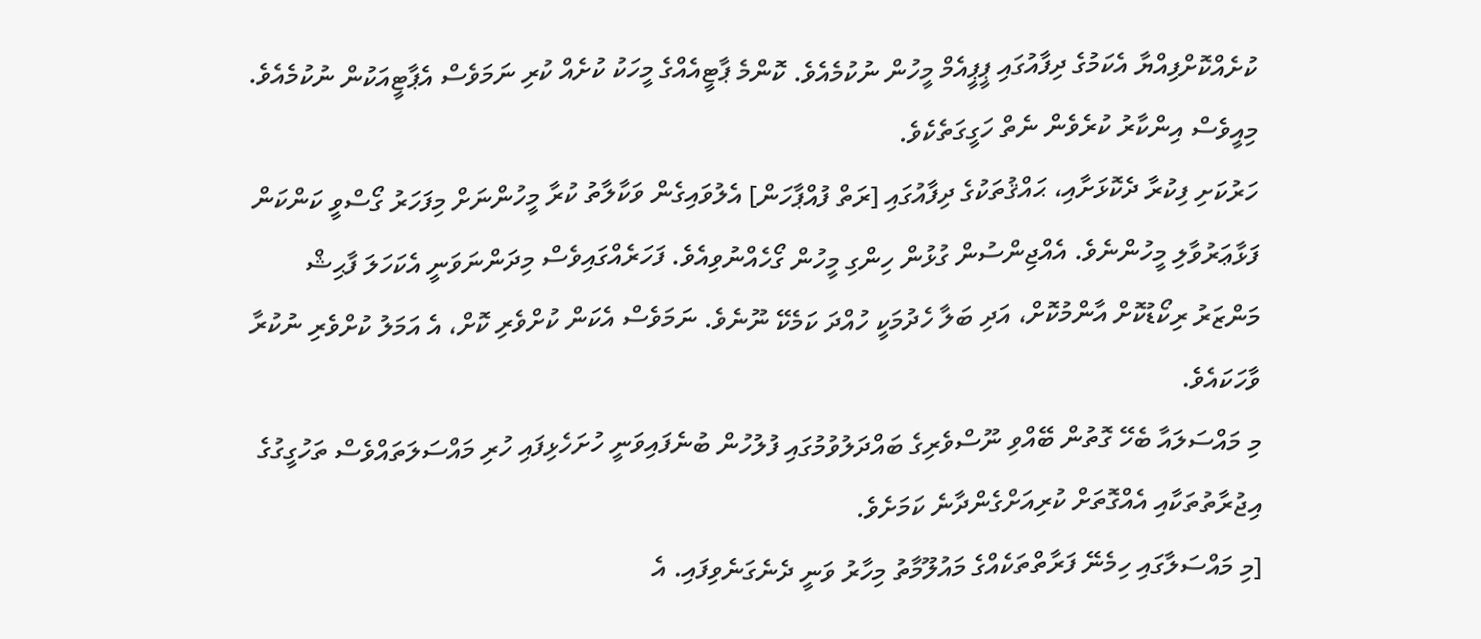ކުށެއްކޮށްފިއްޔާ އެކަމުގެ ދިފާއުގައި ޕީޕީއެމް މީހުން ނުކުމެއެވެ. ކޮންމެ ޕާޓީއެއްގެ މީހަކު ކުށެއް ކުރި ނަމަވެސް އެޕާޓީއަކުން ނުކުމެއެވެ. މިއީވެސް އިންކާރު ކުރެވެން ނެތް ހަގީގަތެކެވެ.
ހަރުކަށި ފިކުރާ ދެކޮޅަށާއި، ޙައްޤުތަކުގެ ދިފާއުގައި [ރަތް ފުއްޕާހަން] އެލުވައިގެން ވަކާލާތު ކުރާ މީހުންނަށް މިފަހަރު ގޯސްވީ ކަންކަން ފަޅާޢަރުވާލި މީހުންނެވެ. އެއްޖިންސުން ގުޅުން ހިންގި މީހުން ގޯހެއްނުވިއެވެ. ފަހަރެއްގައިވެސް މިދަންނަވަނީ އެކަހަލަ ފާޙިޝް މަންޒަރު ރިކޯޑުކޮށް އާންމުކޮށް، އަދި ބަލާ ހެދުމަކީ ހުއްދަ ކަމެކޭ ނޫނެވެ. ނަމަވެސް އެކަން ކުށްވެރި ކޮށް، އެ އަމަލު ކުށްވެރި ނުކުރާ ވާހަކައެވެ.
މި މައްސަލައާ ބެހޭ ގޮތުން ބޭއްވި ނޫސްވެރިގެ ބައްދަލުވުމުގައި ފުލުހުން ބުނެފައިވަނީ ހުށަހެޅިފައި ހުރި މައްސަލަތައްވެސް ތަހުގީގުގެ އިޖުރާތުތަކާއި އެއްގޮތަށް ކުރިއަށްގެންދާނެ ކަމަށެވެ.
[މި މައްސަލާގައި ހިމެނޭ ފަރާތްތަކެއްގެ މައުލޫމާތު މިހާރު ވަނީ ދެނެގަނެވިފައި. އެ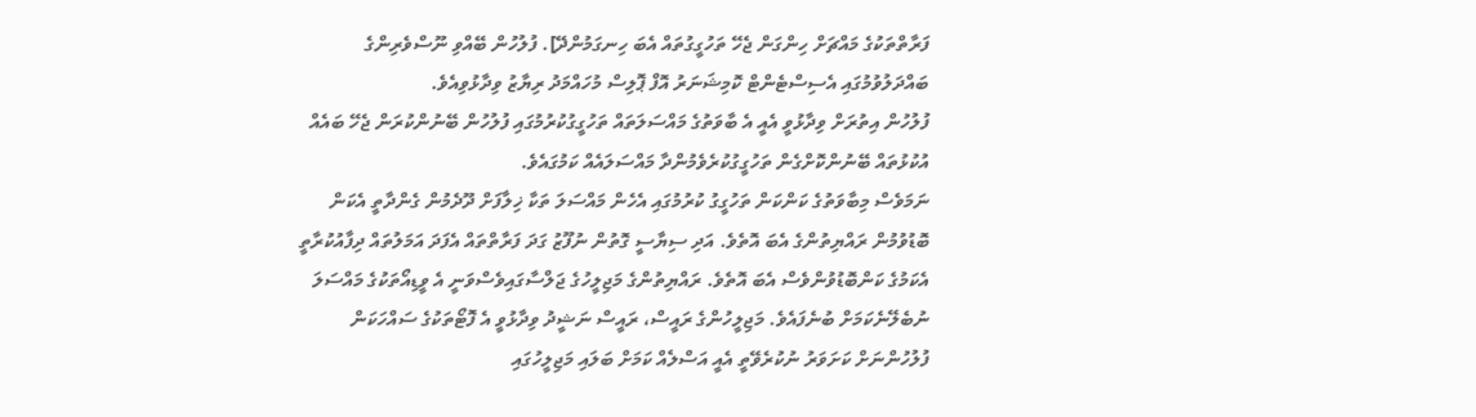ފަރާތްތަކުގެ މައްޗަށް ހިންގަން ޖެހޭ ތަހުގީގުތައް އެބަ ހިނގަމުންދޭ]. ފުލުހުން ބޭއްވި ނޫސްވެރިންގެ ބައްދަލުވުމުގައި އެސިސްޓެންޓް ކޮމިޝަނަރު އޮފް ޕޮލިސް މުހައްމަދު ރިޔާޒު ވިދާޅުވިއެވެ.
ފުލުހުން އިތުރަށް ވިދާޅުވީ އެއީ އެ ބާވަތުގެ މައްސަލަތައް ތަހުގީގުކުރުމުގައި ފުލުހުން ބޭނުންކުރަން ޖެހޭ ބައެއް އުކުޅުތައް ބޭނުންކޮށްގެން ތަހުގީގުކުރެވެމުންދާ މައްސަލައެއް ކަމުގައެވެ.
ނަމަވެސް މިބާވަތުގެ ކަންކަން ތަހުގީގު ކުރުމުގައި އެހެން މައްސަލަ ތަކާ ޚިލާފަށް ދޫދެމުން ގެންދާތީ އެކަން ބޮޑުވުމުން ރައްޔިތުންގެ އެބަ އޮތެވެ. އަދި ސިޔާސީ ގޮތުން ނުފޫޒު ގަދަ ފަރާތްތައް އެފަދަ އަމަލުތައް ދިފާއުކުރާތީ އެކަމުގެ ކަންބޮޑުވުންވެސް އެބަ އޮތެވެ. ރައްޔިތުންގެ މަޖިލީހުގެ ޖަލްސާގައިވެސްވަނީ އެ ވީޑިއޯތަކުގެ މައްސަލަ ނުބެލޭނެކަމަށް ބުނެފައެވެ. މަޖިލީހުންގެ ރައީސް، ރައީސް ނަޝީދު ވިދާޅުވީ އެ ފޮޓޯތަކުގެ ސައްހަކަން ފުލުހުންނަށް ކަށަވަރު ނުކުރެވޭތީ އެއީ އަސްލެއް ކަމަށް ބަލައި މަޖިލީހުގައި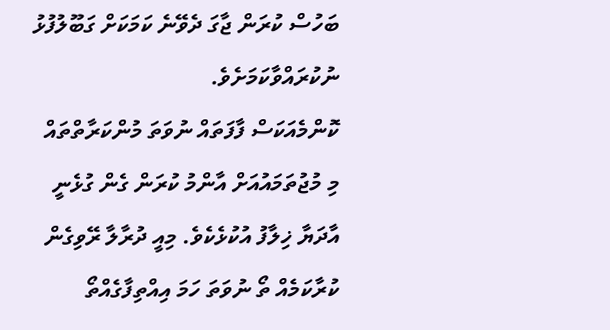ބަހުސް ކުރަން ޖާގަ ދެވޭނެ ކަމަކަށް ގަބޫލުފުޅު ނުކުރައްވާކަމަށެވެ.
ކޮންމެއަކަސް ފާފަތައް ނުވަތަ މުންކަރާތްތައް މި މުޖުތަމައުއަށް އާންމު ކުރަން ގެން ގުޅެނީ އާދަޔާ ޚިލާފު އުކުޅެކެވެ. މިއީ ދުރާލާ ރޭވިގެން ކުރާކަމެއް ތޯ ނުވަތަ ހަމަ އިއްތިފާގެއްތޯ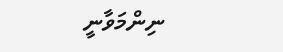ނިންމަވާނީ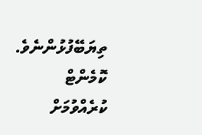ތިޔަބޭފުޅުންނެވެ.
ކޮމެންޓް ކުރެއްވުމަށް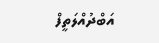އަބްދުއްލަތީފް